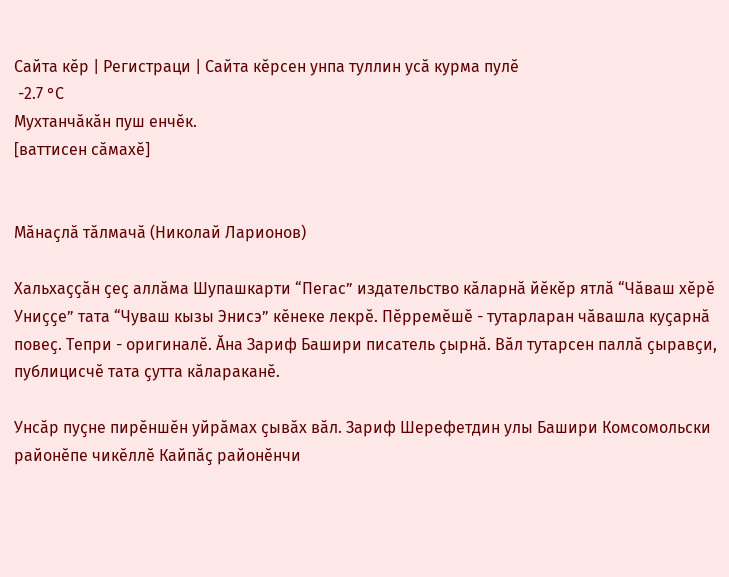Сайта кӗр | Регистраци | Сайта кӗрсен унпа туллин усӑ курма пулӗ
 -2.7 °C
Мухтанчӑкӑн пуш енчӗк.
[ваттисен сӑмахӗ]


Мӑнаҫлӑ тӑлмачӑ (Николай Ларионов)

Хальхаҫҫӑн ҫеҫ аллӑма Шупашкарти “Пегас” издательство кӑларнӑ йӗкӗр ятлӑ “Чӑваш хӗрӗ Униҫҫе” тата “Чуваш кызы Энисэ” кӗнеке лекрӗ. Пӗрремӗшӗ - тутарларан чӑвашла куҫарнӑ повеҫ. Тепри - оригиналӗ. Ӑна Зариф Башири писатель ҫырнӑ. Вӑл тутарсен паллӑ ҫыравҫи, публицисчӗ тата ҫутта кӑлараканӗ.

Унсӑр пуҫне пирӗншӗн уйрӑмах ҫывӑх вӑл. Зариф Шерефетдин улы Башири Комсомольски районӗпе чикӗллӗ Кайпӑҫ районӗнчи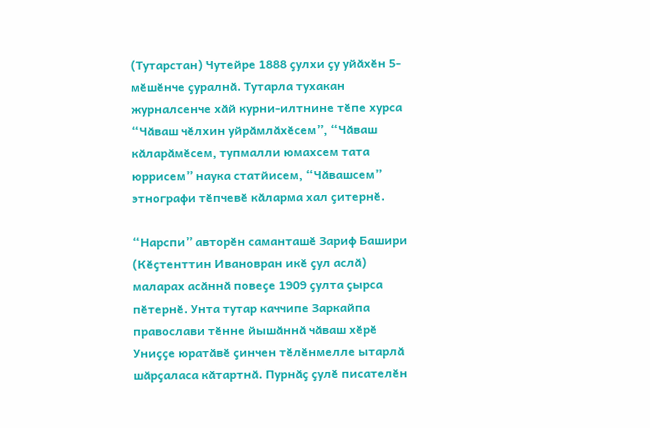(Тутарстан) Чутейре 1888 ҫулхи ҫу уйӑхӗн 5-мӗшӗнче ҫуралнӑ. Тутарла тухакан журналсенче хӑй курни-илтнине тӗпе хурса “Чӑваш чӗлхин уйрӑмлӑхӗсем”, “Чӑваш кӑларӑмӗсем, тупмалли юмахсем тата юррисем” наука статйисем, “Чӑвашсем” этнографи тӗпчевӗ кӑларма хал ҫитернӗ.

“Нарспи” авторӗн саманташӗ Зариф Башири (Кӗҫтенттин Ивановран икӗ ҫул аслӑ) маларах асӑннӑ повеҫе 1909 ҫулта ҫырса пӗтернӗ. Унта тутар каччипе Заркайпа православи тӗнне йышӑннӑ чӑваш хӗрӗ Униҫҫе юратӑвӗ ҫинчен тӗлӗнмелле ытарлӑ шӑрҫаласа кӑтартнӑ. Пурнӑҫ ҫулӗ писателӗн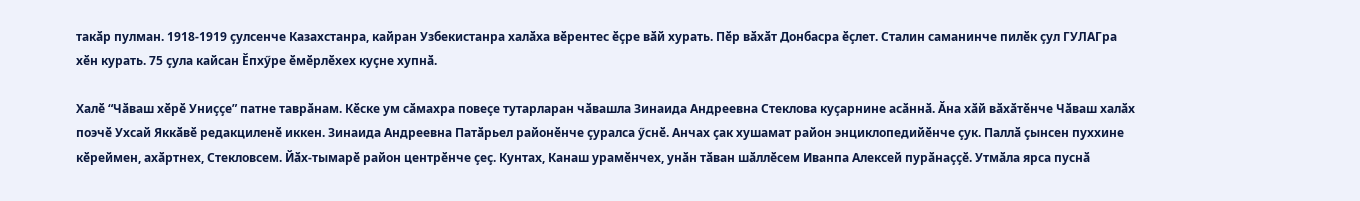такӑр пулман. 1918-1919 ҫулсенче Казахстанра, кайран Узбекистанра халӑха вӗрентес ӗҫре вӑй хурать. Пӗр вӑхӑт Донбасра ӗҫлет. Сталин саманинче пилӗк ҫул ГУЛАГра хӗн курать. 75 ҫула кайсан Ӗпхӳре ӗмӗрлӗхех куҫне хупнӑ.

Халӗ “Чӑваш хӗрӗ Униҫҫе” патне таврӑнам. Кӗске ум сӑмахра повеҫе тутарларан чӑвашла Зинаида Андреевна Стеклова куҫарнине асӑннӑ. Ӑна хӑй вӑхӑтӗнче Чӑваш халӑх поэчӗ Ухсай Яккӑвӗ редакциленӗ иккен. Зинаида Андреевна Патӑрьел районӗнче ҫуралса ӳснӗ. Анчах ҫак хушамат район энциклопедийӗнче ҫук. Паллӑ ҫынсен пуххине кӗреймен, ахӑртнех, Стекловсем. Йӑх-тымарӗ район центрӗнче ҫеҫ. Кунтах, Канаш урамӗнчех, унӑн тӑван шӑллӗсем Иванпа Алексей пурӑнаҫҫӗ. Утмӑла ярса пуснӑ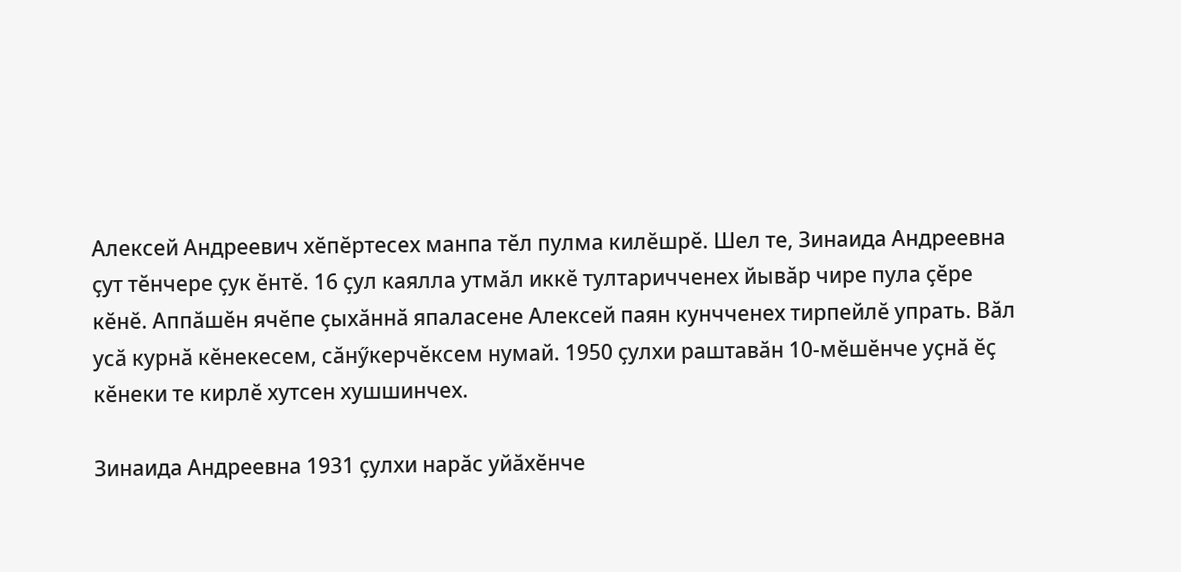Алексей Андреевич хӗпӗртесех манпа тӗл пулма килӗшрӗ. Шел те, Зинаида Андреевна ҫут тӗнчере ҫук ӗнтӗ. 16 ҫул каялла утмӑл иккӗ тултаричченех йывӑр чире пула ҫӗре кӗнӗ. Аппӑшӗн ячӗпе ҫыхӑннӑ япаласене Алексей паян кунчченех тирпейлӗ упрать. Вӑл усӑ курнӑ кӗнекесем, сӑнӳкерчӗксем нумай. 1950 ҫулхи раштавӑн 10-мӗшӗнче уҫнӑ ӗҫ кӗнеки те кирлӗ хутсен хушшинчех.

Зинаида Андреевна 1931 ҫулхи нарӑс уйӑхӗнче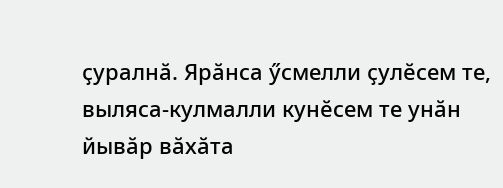ҫуралнӑ. Ярӑнса ӳсмелли ҫулӗсем те, выляса-кулмалли кунӗсем те унӑн йывӑр вӑхӑта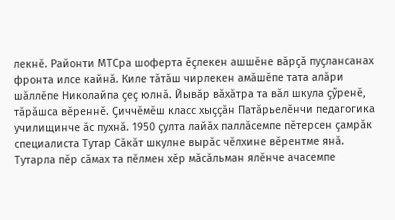лекнӗ. Районти МТСра шоферта ӗҫлекен ашшӗне вӑрҫӑ пуҫлансанах фронта илсе кайнӑ. Киле тӑтӑш чирлекен амӑшӗпе тата алӑри шӑллӗпе Николайпа ҫеҫ юлнӑ. Йывӑр вӑхӑтра та вӑл шкула ҫӳренӗ, тӑрӑшса вӗреннӗ. Ҫиччӗмӗш класс хыҫҫӑн Патӑрьелӗнчи педагогика училищинче ӑс пухнӑ. 1950 ҫулта лайӑх паллӑсемпе пӗтерсен ҫамрӑк специалиста Тутар Сӑкӑт шкулне вырӑс чӗлхине вӗрентме янӑ. Тутарла пӗр сӑмах та пӗлмен хӗр мӑсӑльман ялӗнче ачасемпе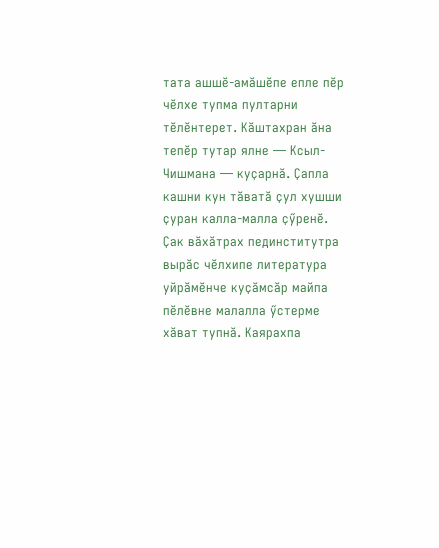тата ашшӗ-амӑшӗпе епле пӗр чӗлхе тупма пултарни тӗлӗнтерет. Кӑштахран ӑна тепӗр тутар ялне — Ксыл-Чишмана — куҫарнӑ. Ҫапла кашни кун тӑватӑ ҫул хушши ҫуран калла-малла ҫӳренӗ. Ҫак вӑхӑтрах пединститутра вырӑс чӗлхипе литература уйрӑмӗнче куҫӑмсӑр майпа пӗлӗвне малалла ӳстерме хӑват тупнӑ. Каярахпа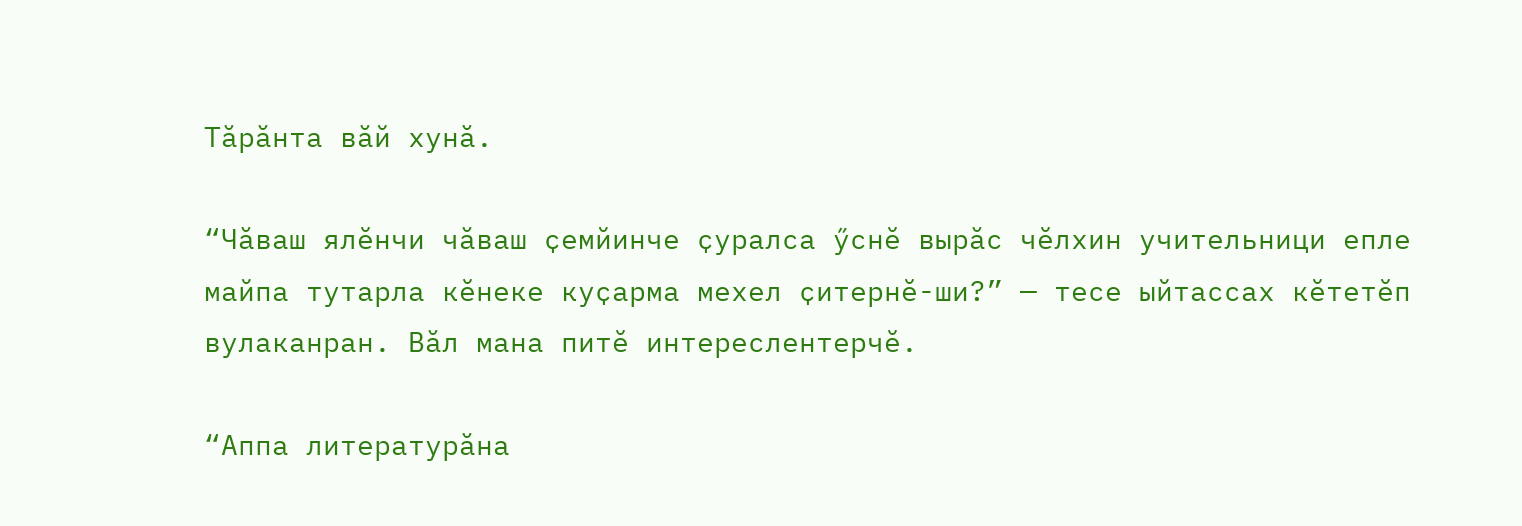Тӑрӑнта вӑй хунӑ.

“Чӑваш ялӗнчи чӑваш ҫемйинче ҫуралса ӳснӗ вырӑс чӗлхин учительници епле майпа тутарла кӗнеке куҫарма мехел ҫитернӗ-ши?” — тесе ыйтассах кӗтетӗп вулаканран. Вӑл мана питӗ интереслентерчӗ.

“Аппа литературӑна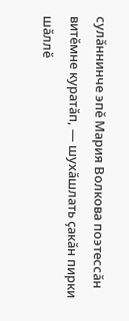сулӑннинче эпӗ Мария Волкова поэтессӑн витӗмне куратӑп, — шухӑшлать ҫакӑн пирки шӑллӗ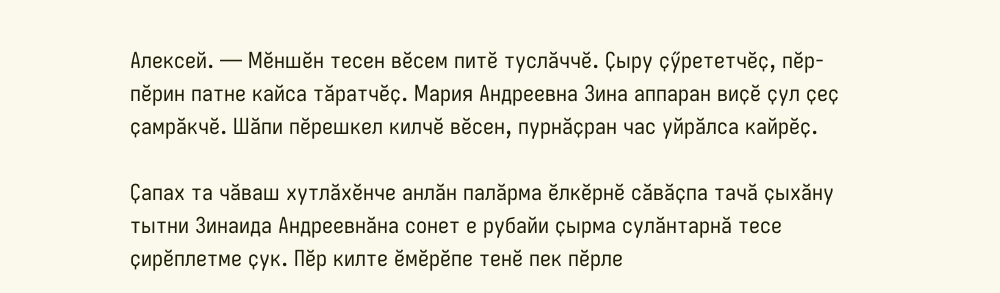Алексей. — Мӗншӗн тесен вӗсем питӗ туслӑччӗ. Ҫыру ҫӳрететчӗҫ, пӗр-пӗрин патне кайса тӑратчӗҫ. Мария Андреевна Зина аппаран виҫӗ ҫул ҫеҫ ҫамрӑкчӗ. Шӑпи пӗрешкел килчӗ вӗсен, пурнӑҫран час уйрӑлса кайрӗҫ.

Ҫапах та чӑваш хутлӑхӗнче анлӑн палӑрма ӗлкӗрнӗ сӑвӑҫпа тачӑ ҫыхӑну тытни Зинаида Андреевнӑна сонет е рубайи ҫырма сулӑнтарнӑ тесе ҫирӗплетме ҫук. Пӗр килте ӗмӗрӗпе тенӗ пек пӗрле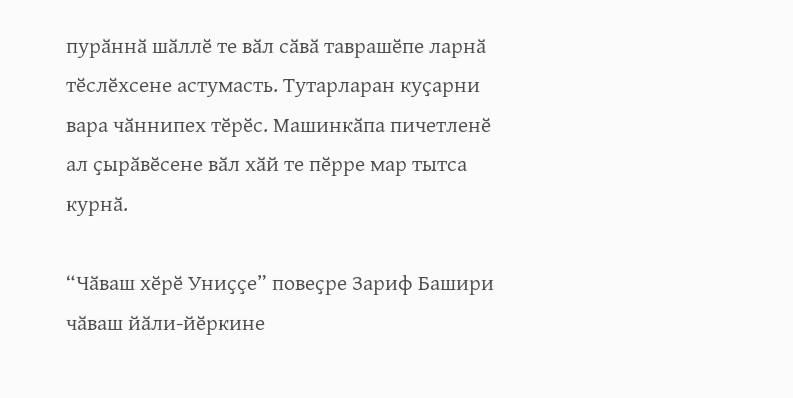пурӑннӑ шӑллӗ те вӑл сӑвӑ таврашӗпе ларнӑ тӗслӗхсене астумасть. Тутарларан куҫарни вара чӑннипех тӗрӗс. Машинкӑпа пичетленӗ ал ҫырӑвӗсене вӑл хӑй те пӗрре мар тытса курнӑ.

“Чӑваш хӗрӗ Униҫҫе” повеҫре Зариф Башири чӑваш йӑли-йӗркине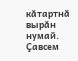кӑтартнӑ вырӑн нумай. Ҫавсем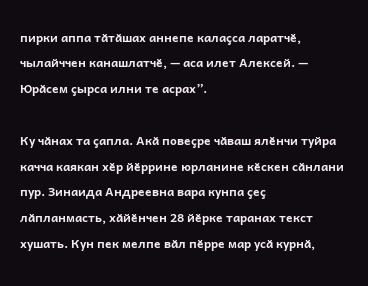пирки аппа тӑтӑшах аннепе калаҫса ларатчӗ, чылайччен канашлатчӗ, — аса илет Алексей. — Юрӑсем ҫырса илни те асрах”.

Ку чӑнах та ҫапла. Акӑ повеҫре чӑваш ялӗнчи туйра качча каякан хӗр йӗррине юрланине кӗскен сӑнлани пур. Зинаида Андреевна вара кунпа ҫеҫ лӑпланмасть, хӑйӗнчен 28 йӗрке таранах текст хушать. Кун пек мелпе вӑл пӗрре мар усӑ курнӑ,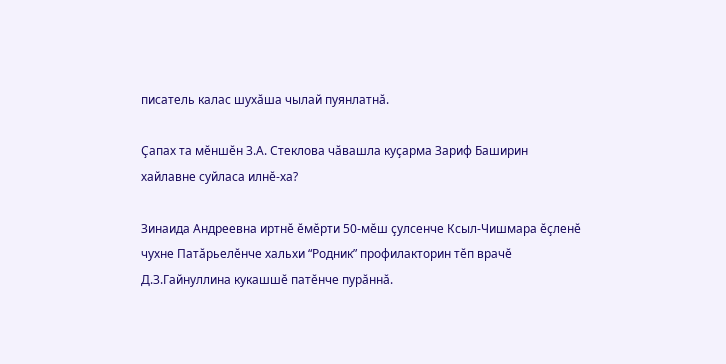писатель калас шухӑша чылай пуянлатнӑ.

Ҫапах та мӗншӗн З.А. Стеклова чӑвашла куҫарма Зариф Баширин хайлавне суйласа илнӗ-ха?

Зинаида Андреевна иртнӗ ӗмӗрти 50-мӗш ҫулсенче Ксыл-Чишмара ӗҫленӗ чухне Патӑрьелӗнче хальхи “Родник” профилакторин тӗп врачӗ Д.З.Гайнуллина кукашшӗ патӗнче пурӑннӑ.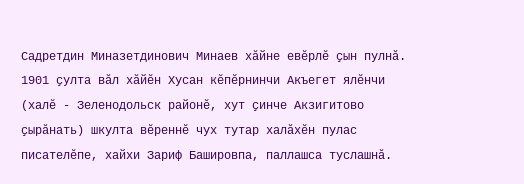Садретдин Миназетдинович Минаев хӑйне евӗрлӗ ҫын пулнӑ. 1901 ҫулта вӑл хӑйӗн Хусан кӗпӗрнинчи Акъегет ялӗнчи (халӗ - Зеленодольск районӗ, хут ҫинче Акзигитово ҫырӑнать) шкулта вӗреннӗ чух тутар халӑхӗн пулас писателӗпе, хайхи Зариф Башировпа, паллашса туслашнӑ.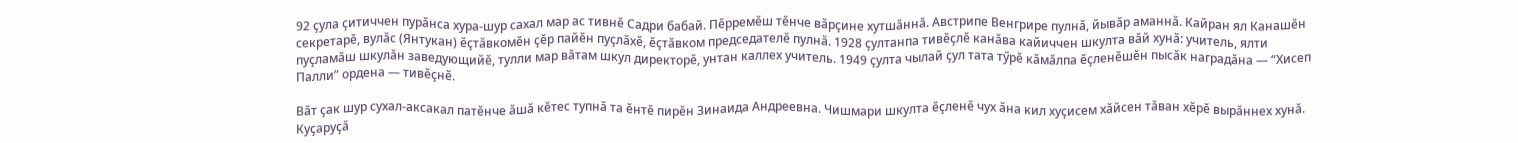92 ҫула ҫитиччен пурӑнса хура-шур сахал мар ас тивнӗ Садри бабай. Пӗрремӗш тӗнче вӑрҫине хутшӑннӑ. Австрипе Венгрире пулнӑ, йывӑр аманнӑ. Кайран ял Канашӗн секретарӗ, вулӑс (Янтукан) ӗҫтӑвкомӗн ҫӗр пайӗн пуҫлӑхӗ, ӗҫтӑвком председателӗ пулнӑ. 1928 ҫултанпа тивӗҫлӗ канӑва кайиччен шкулта вӑй хунӑ: учитель, ялти пуҫламӑш шкулӑн заведующийӗ, тулли мар вӑтам шкул директорӗ, унтан каллех учитель. 1949 ҫулта чылай ҫул тата тӳрӗ кӑмӑлпа ӗҫленӗшӗн пысӑк наградӑна — “Хисеп Палли” ордена — тивӗҫнӗ.

Вӑт ҫак шур сухал-аксакал патӗнче ӑшӑ кӗтес тупнӑ та ӗнтӗ пирӗн Зинаида Андреевна. Чишмари шкулта ӗҫленӗ чух ӑна кил хуҫисем хӑйсен тӑван хӗрӗ вырӑннех хунӑ. Куҫаруҫӑ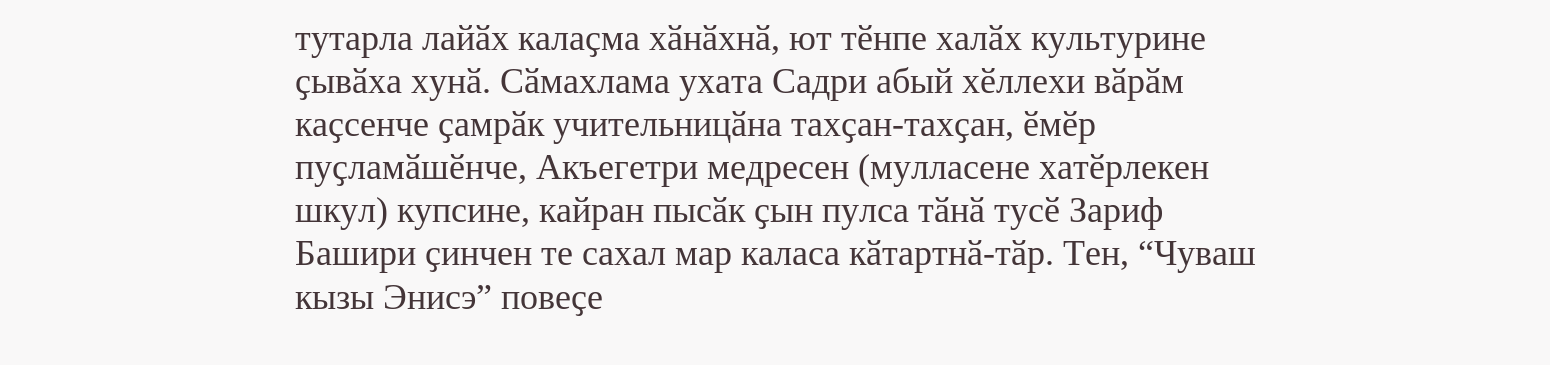тутарла лайӑх калаҫма хӑнӑхнӑ, ют тӗнпе халӑх культурине ҫывӑха хунӑ. Сӑмахлама ухата Садри абый хӗллехи вӑрӑм каҫсенче ҫамрӑк учительницӑна тахҫан-тахҫан, ӗмӗр пуҫламӑшӗнче, Акъегетри медресен (мулласене хатӗрлекен шкул) купсине, кайран пысӑк ҫын пулса тӑнӑ тусӗ Зариф Башири ҫинчен те сахал мар каласа кӑтартнӑ-тӑр. Тен, “Чуваш кызы Энисэ” повеҫе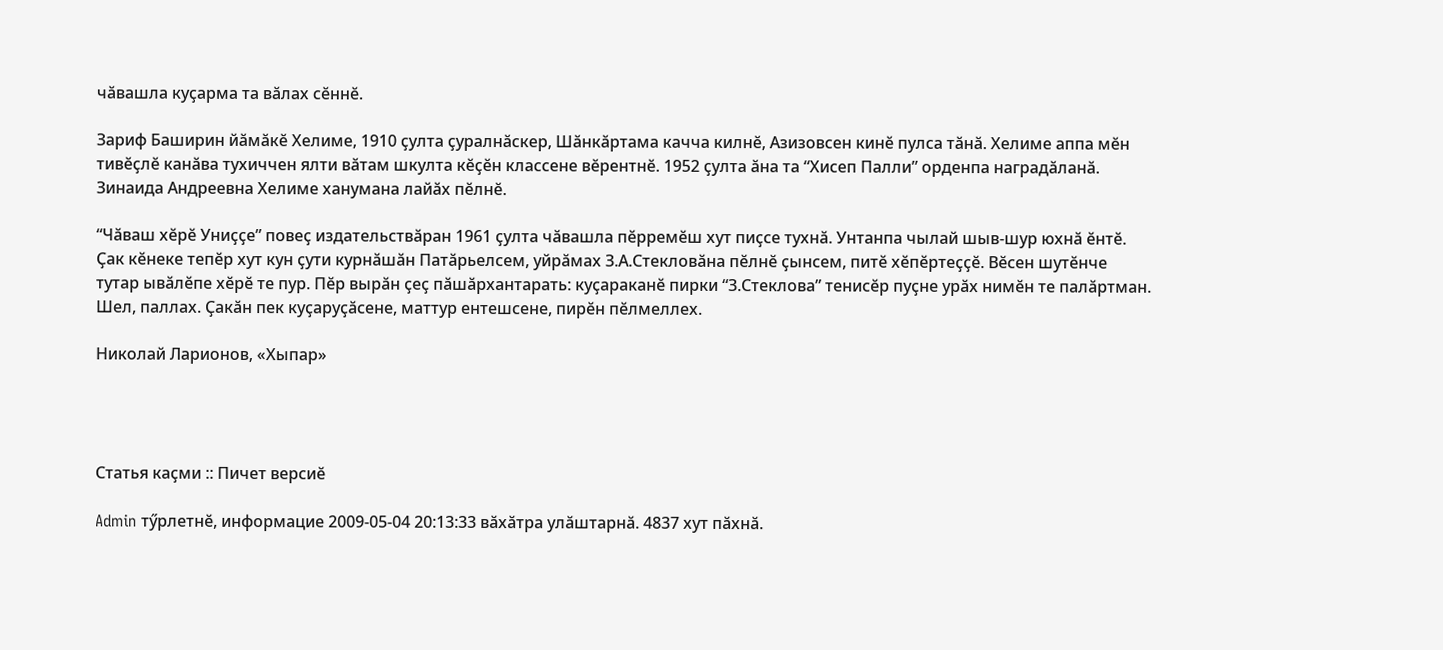чӑвашла куҫарма та вӑлах сӗннӗ.

Зариф Баширин йӑмӑкӗ Хелиме, 1910 ҫулта ҫуралнӑскер, Шӑнкӑртама качча килнӗ, Азизовсен кинӗ пулса тӑнӑ. Хелиме аппа мӗн тивӗҫлӗ канӑва тухиччен ялти вӑтам шкулта кӗҫӗн классене вӗрентнӗ. 1952 ҫулта ӑна та “Хисеп Палли” орденпа наградӑланӑ. Зинаида Андреевна Хелиме ханумана лайӑх пӗлнӗ.

“Чӑваш хӗрӗ Униҫҫе” повеҫ издательствӑран 1961 ҫулта чӑвашла пӗрремӗш хут пиҫсе тухнӑ. Унтанпа чылай шыв-шур юхнӑ ӗнтӗ. Ҫак кӗнеке тепӗр хут кун ҫути курнӑшӑн Патӑрьелсем, уйрӑмах З.А.Стекловӑна пӗлнӗ ҫынсем, питӗ хӗпӗртеҫҫӗ. Вӗсен шутӗнче тутар ывӑлӗпе хӗрӗ те пур. Пӗр вырӑн ҫеҫ пӑшӑрхантарать: куҫараканӗ пирки “З.Стеклова” тенисӗр пуҫне урӑх нимӗн те палӑртман. Шел, паллах. Ҫакӑн пек куҫаруҫӑсене, маттур ентешсене, пирӗн пӗлмеллех.

Николай Ларионов, «Хыпар»




Статья каҫми :: Пичет версиӗ

Admin тӳрлетнӗ, информацие 2009-05-04 20:13:33 вӑхӑтра улӑштарнӑ. 4837 хут пӑхнӑ.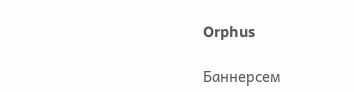Orphus

Баннерсем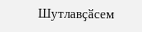Шутлавҫӑсем